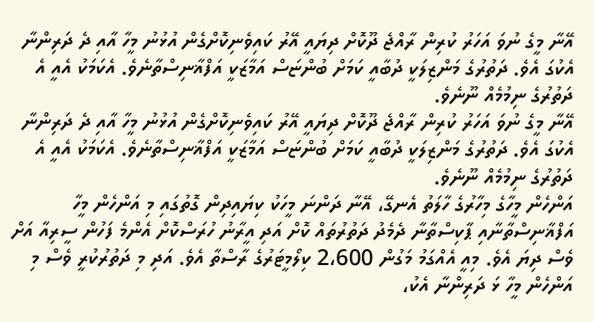އޭނާ މީގެ ނުވަ އަހަރު ކުރިން ރާއްޖެ ދޫކޮށް ދިޔައީ އޭރު ކައިވެނިކޮށްގެން އުޅުނު މީހާ އާއި ދެ ދަރިންނާ އެކުގަ އެވެ. ދަތުރުގެ މަންޒިލަކީ ދުބާއީ ކަމަށް ބުންޏަސް އަމާޒަކީ އަފްޣާނިސްތާނެވެ. އެކަމަކު އެއީ އެ ދަތުރުގެ ނިމުމެއް ނޫނެވެ.
އޭނާ މީގެ ނުވަ އަހަރު ކުރިން ރާއްޖެ ދޫކޮށް ދިޔައީ އޭރު ކައިވެނިކޮށްގެން އުޅުނު މީހާ އާއި ދެ ދަރިންނާ އެކުގަ އެވެ. ދަތުރުގެ މަންޒިލަކީ ދުބާއީ ކަމަށް ބުންޏަސް އަމާޒަކީ އަފްޣާނިސްތާނެވެ. އެކަމަކު އެއީ އެ ދަތުރުގެ ނިމުމެއް ނޫނެވެ.
އަންހެން މީހާގެ މިހާރުގެ ހާލަތު އެނގޭ، އޭނާ ދަންނަ މީހަކު ކިޔައިދިން ގޮތުގައި މި އަންހެން މީހާ އަފްޣާނިސްތާނާއި ޕާކިސްތާނާ ދެމެދު ދަތުރުތައް ކޮށް އަދި އީރާނު ހުރަސްކޮށް އެންމެ ފަހުން ސީރިއާ އަށް ވެސް ދިޔަ އެވެ. މިއީ އެއްގަމު މަގުން 2،600 ކިލޯމީޓަރުގެ ރާސްތާ އެވެ. އަދި މި ދަތުރުކުރީ ވެސް މި އަންހެން މީހާ ޅަ ދަރިންނާ އެކު،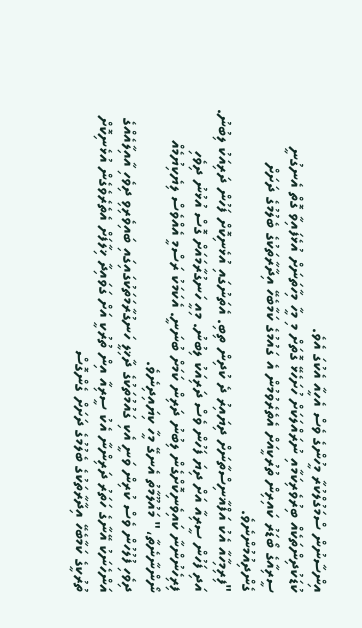އިންސާނުން ސްމަގުލްކުރާ މީހުންގެ ވެސް އެހީއާ އެކުގަ އެވެ.
ކުޑަކުދިންތަކެއް ބިރުވެރިކަމާއި ނުރައްލަކަށް ހުށަހެޅޭ ގޮތަށް މި މީހާ މިހާތަނަށް އުޅެފައިވާ ގޮތް އެނގުނީ ސީރިއާގެ ބޯޑަރު ކައިރިން ތުރުކީއަށް އެތެރެވުމުން އެ ގައުމުގެ ކަމާބެހޭ އިދާރާތަކުގެ ބެލުމުގެ ދަށަށް ގެންދިއުމުންނެވެ.
"ފިރިމިހާއާ އެކު އަފްޣާނިސްތާނަށް ދިޔައިރު ދެ ކުދިން ތިބި. އެތަނުގައި އުޅެނިކޮށް ފަހުން ދަރިއަކު ލިބުނު. އަދި ފަހުން ސީރިއާ އަށް ދިޔަ ފަހުން ވެސް ދަރިއަކު ލިބުނު. މިއީ ހަނގުރާމައަށް ގޮސް އުޅުނު ދިވެހި ފިރިހެނުންނާ ކައިވެނިކޮށްގެން ލިބުނު ދަރިން ކަމަށް ބުނަނީ. އެކަމަކު ރަސްމީ އެއްވެސް ލިޔެކިޔުމެއް ނޯންނާނެތާ،" މައުލޫމާތު އެނގޭ މީހާ ކިޔައިދިނެވެ.
ދިވެހި ފުލުހުން ވެސް ކުރިން ވަނީ އެކި ގައުމުތަކުގެ ދާޚިލީ ހަނގުރާމަތަކުގައިގައި ބައިވެރިވި ދިވެހި އާއިލާއެއްގެ އަންހެނަކު އޭނާގެ ހަތަރު ދަރިންނާ އެކު ސީރިއާ އިން ތުރުކީ އަށް ގަވައިދާ ޚިލާފަށް އެތެރެވެގެން އުޅެނިކޮށް ތުރުކީގެ ކަމާބެހޭ އިދާރާތަކުގެ ބެލުމުގެ ދަށަށް ގެންގޮސް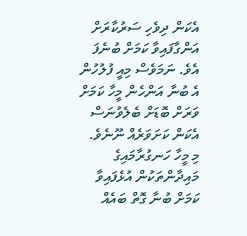އެކަން ދިވެހި ސަރުކާރަށް އަންގާފައިވާ ކަމަށް ބުނެފަ އެވެ. ނަމަވެސް މިއީ ފުލުހުން އެ ބުނާ އަންހެން މީހާ ކަމަށް ވަރަށް ބޮޑަށް ބެލެވުނަސް އެކަން ކަށަވަރެއް ނޫނެވެ.
މި މީހާ ހަނގުރާމައިގެ މައިދާންތަކުން އުޅެފައިވާ ކަމަށް ބުނާ ގޮތް ބައެއް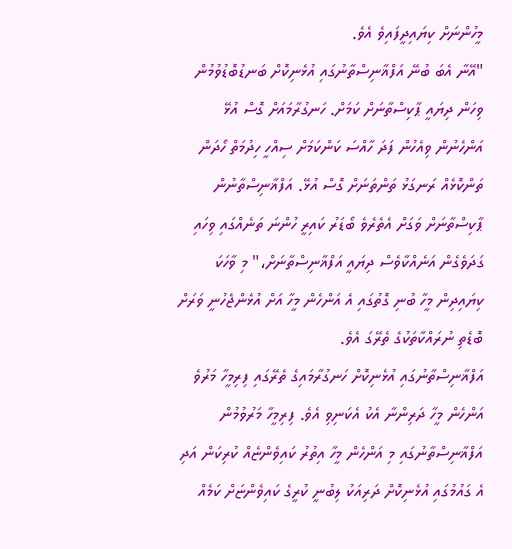މީހުންނަށް ކިޔައިދީފައިވެ އެވެ.
"އޭނާ އެބަ ބުނޭ އަފްޣާނިސްތާނުގައި އުޅެނިކޮށް ބަނޑުބޮޑުވުމުން ވިހަން ދިޔައީ ޕާކިސްތާނަށް ކަމަށް. ހަނގުރާމައަށް ގޮސް އުޅޭ އަންހެނުން ވިއެހުން ފަދަ ހާއްސަ ކަންކަމަށް ސިއްހީ ހިދުމަތް ހޯދަން ތަންކޮޅެއް ރަނގަޅު ތަންތަނަށް ގޮސް އުޅޭ. އަފްޣާނިސްތާނުން ޕާކިސްތާނަށް ވަގަށް އެތެރެވެ ބޯޑަރު ކައިރީ ހުންނަ ތަނެއްގައި ވިހައި ގަދަވެގެން އަނެއްކާވެސް ދިޔައީ އަފްޣާނިސްތާނަށް،" މި ވާހަކަ ކިޔައިދިން މީހާ ބުނި ގޮތުގައި އެ އަންހެން މީހާ އަށް އުޅެންޖެހުނީ ވަރަށް ބޮޑެތި ނުރައްކާތަކުގެ ތެރޭގަ އެވެ.
އަފްޣާނިސްތާނުގައި އުޅެނިކޮށް ހަނގުރާމައިގެ ތެރޭގައި ފިރިމީހާ މަރުވެ އަންހެން މީހާ ދަރިންނާ އެކު އެކަނިވި އެވެ. ފިރިމީހާ މަރުވުމުން އަފްޣާނިސްތާނުގައި މި އަންހެން މީހާ އިތުރު ކައިވެންޏެއް ކުރިކަން އަދި އެ ގައުމުގައި އުޅެނިކޮށް ދަރިއަކު ލިބުނީ ކުރީގެ ކައިވެންޏަށް ކަމެއް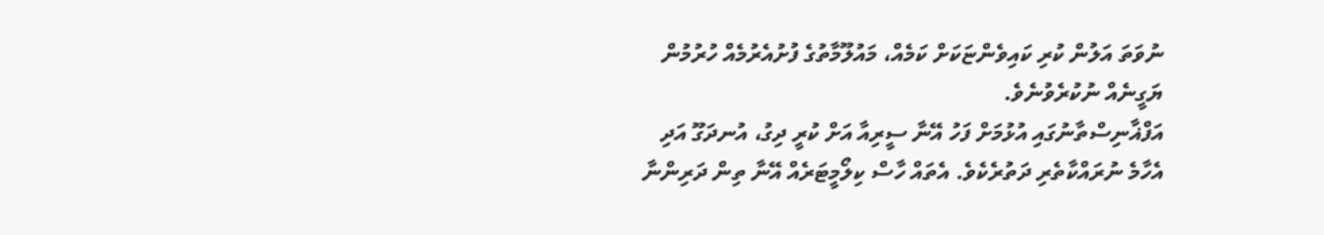ނުވަތަ އަލުން ކުރި ކައިވެންޏަކަށް ކަމެއް، މައުލޫމާތުގެ ފުށުއެރުމެއް ހުރުމުން ޔަގީނެއް ނުކުރެވުނެވެ.
އަފްޣާނިސްތާނުގައި އުޅުމަށް ފަހު އޭނާ ސީރިއާ އަށް ކުރީ ދިގު، އުނދަގޫ އަދި އެހާމެ ނުރައްކާތެރި ދަތުރެކެވެ. އެތައް ހާސް ކިލޯމީޓަރެއް އޭނާ ތިން ދަރިންނާ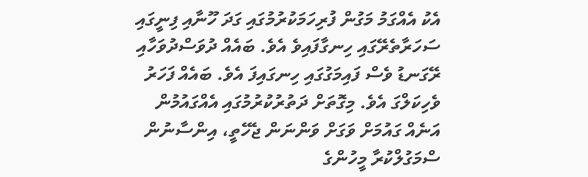އެކު އެއްގަމު މަގުން ފުރިހަމަކުރުމުގައި ގަދަ ހޫނާއި ފިނީގައި ސަހަރާތެރޭގައި ހިނގާފައިވެ އެވެ. ބައެއް ދުވަސްދުވަހާއި ރޭގަނޑު ވެސް ފައިމަގުގައި ހިނގައިފަ އެވެ. ބައެއް ފަހަރު ވެހިކަލްގަ އެވެ. މިގޮތަށް ދަތުރުކުރުމުގައި އެއްގައުމުން އަނެއް ގައުމަށް ވަގަށް ވަންނަން ޖެހޭތީ، އިންސާނުން ސްމަގުލްކުރާ މީހުންގެ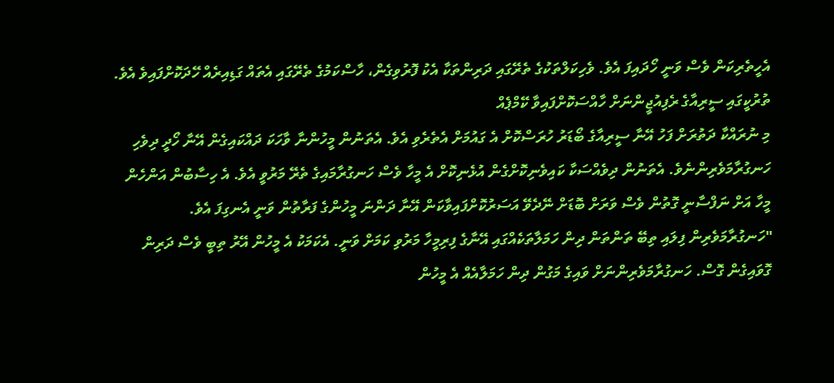އެހީތެރިކަން ވެސް ވަނީ ހޯދައިފަ އެވެ. ވެހިކަލްތަކުގެ ތެރޭގައި ދަރިންތަކާ އެކު ފޮރުވިގެން، ހާސްކަމުގެ ތެރޭގައި އެތައް ގަޑިއިރެއް ހޭދަކޮށްފައިވެ އެވެ.
ތުރުކީގައި ސީރިއާގެ ރެފިއުޖީންނަށް ހާއްސަކޮށްފައިވާ ކޭމްޕެއް
މި ނުރައްކާ ދަތުރަށް ފަހު އޭނާ ސީރިއާގެ ބޯޑަރު ހުރަސްކޮށް އެ ގައުމަށް އެތެރެވި އެވެ. އެތަނުން މީހުންނާ ވާހަކަ ދައްކައިގެން އޭނާ ހޯދީ ދިވެހި ހަނގުރާމަވެރިންނެވެ. އެތަނުން ދިވެއްސަކާ ކައިވެނިކޮށްގެން އުޅެނިކޮށް އެ މީހާ ވެސް ހަނގުރާމައިގެ ތެރޭ މަރުވީ އެވެ. އެ ހިސާބުން އަންހެން މީހާ އަށް ނަފްސާނީ ގޮތުން ވެސް ވަރަށް ބޮޑަށް ނޭދެވޭ އަސަރުކޮށްފައިވާކަން އޭނާ ދަންނަ މީހުންގެ ފަރާތުން ވަނީ އެނގިފަ އެވެ.
"ހަނގުރާމަވެރިން ފިލައި ތިބޭ ތަންތަން ދިން ހަމަލާތަކެއްގައި އޭނާގެ ފިރިމީހާ މަރުވި ކަމަށް ވަނީ. އެކަމަކު އެ މީހުން އޭރު ތިބީ ވެސް ދަރިން ގޮވައިގެން ގޮސް. ހަނގުރާމަވެރިންނަށް ވައިގެ މަގުން ދިން ހަމަލާއެއް އެ މީހުން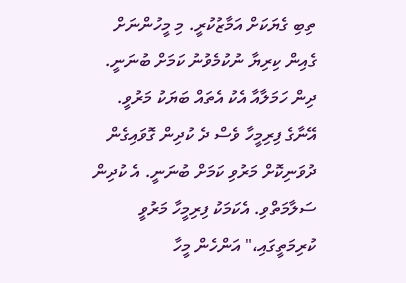ތިބި ގެޔަކަށް އަމާޒުކުރީ. މި މީހުންނަށް ގެއިން ކިރިޔާ ނުކުމެވުނު ކަމަށް ބުނަނީ. ދިން ހަމަލާއާ އެކު އެތައް ބަޔަކު މަރުވީ. އޭނާގެ ފިރިމީހާ ވެސް ދެ ކުދިން ގޮވައިގެން ދުވަނިކޮށް މަރުވި ކަމަށް ބުނަނީ. އެ ކުދިން ސަލާމަތްވި. އެކަމަކު ފިރިމީހާ މަރުވީ ކުރިމަތީގައި،" އަންހެން މީހާ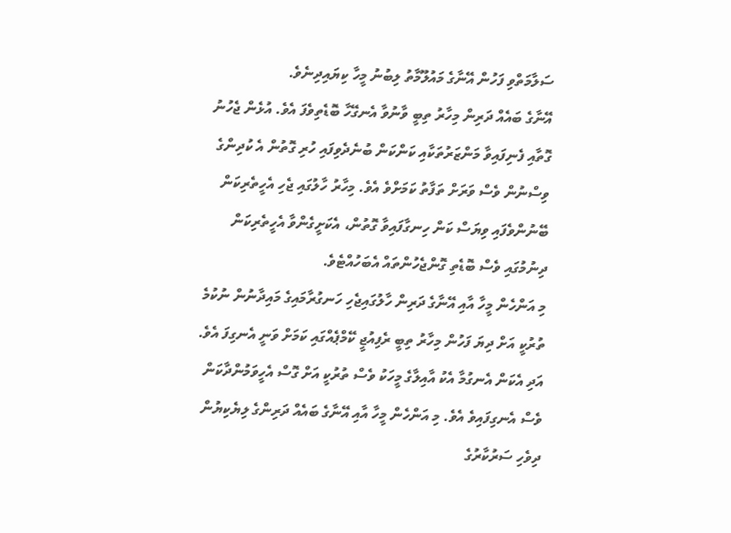ސަލާމަތްވި ފަހުން އޭނާގެ މައުލޫމާތު ލިބުނު މީހާ ކިޔައިދިނެވެ.
އޭނާގެ ބައެއް ދަރިން މިހާރު ތިބީ ވާނުވާ އެނގޭހާ ބޮޑެތިވެފަ އެވެ. އުޅެން ޖެހުނު ގޮތާއި ފެނިފައިވާ މަންޒަރުތަކާއި ކަންކަން ބުނެދެވިފައި ހުރި ގޮތުން އެ ކުދިންގެ ވިސްނުން ވެސް ވަރަށް ތަފާތު ކަމަށްވެ އެވެ. މިހާރު ހާލުގައި ޖެހި އެހީތެރިކަން ބޭނުންވެފައި ވިޔަސް ކަން ހިނގާފައިވާ ގޮތުން، އެކަށީގެންވާ އެހީތެރިކަން ދިނުމުގައި ވެސް ބޮޑެތި ގޮންޖެހުންތައް އެބަހުއްޓެވެ.
މި އަންހެން މީހާ އާއި އޭނާގެ ދަރިން ހާލުގައިޖެހި ހަނގުރާމައިގެ މައިދާނުން ނުކުމެ ތުރުކީ އަށް ދިޔަ ފަހުން މިހާރު ތިބީ ރެފިއުޖީ ކޭމްޕެއްގައި ކަމަށް ވަނީ އެނގިފަ އެވެ. އަދި އެކަން އެނގުމާ އެކު އާއިލާގެ މީހަކު ވެސް ތުރުކީ އަށް ގޮސް އެހީވަމުންދާކަން ވެސް އެނގިފައިވެ އެވެ. މި އަންހެން މީހާ އާއި އޭނާގެ ބައެއް ދަރިންގެ ލިޔެކިޔުން ދިވެހި ސަރުކާރުގެ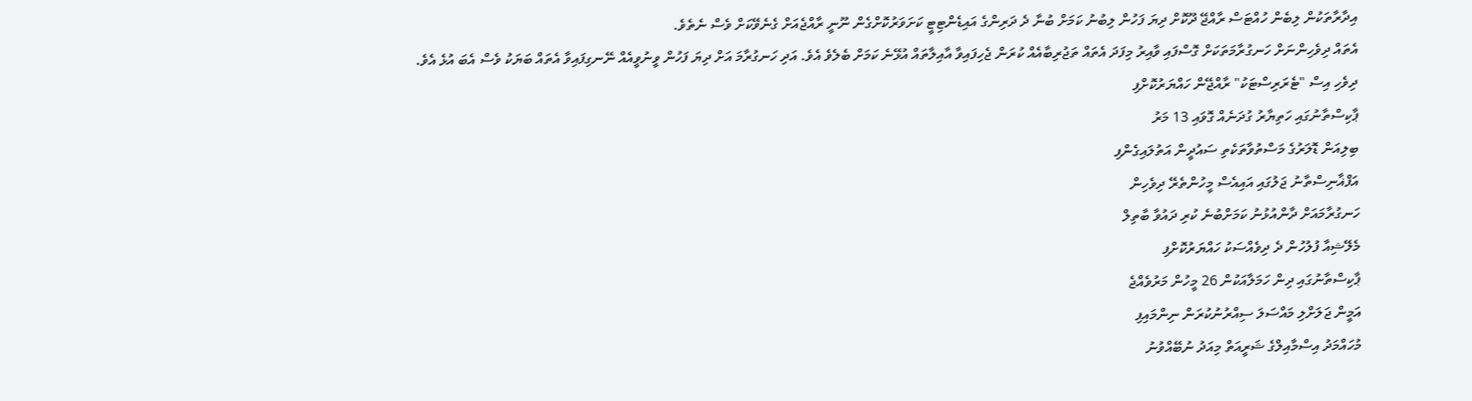އިދާރާތަކުން ލިބެން ހުއްޓަސް ރާއްޖޭ ދޫކޮށް ދިޔަ ފަހުން ލިބުނު ކަމަށް ބުނާ ދެ ދަރިންގެ އައިޑެންޓިޓީ ކަށަވަރުކޮށްގެން ނޫނީ ރާއްޖެއަށް ގެނެވޭކަށް ވެސް ނެތެވެ.
އެތައް ދިވެހިންނަށް ހަނގުރާމަތަކަށް ގޮސްފައި ވާއިރު މިފަދަ އެތައް ތަޖުރިބާއެއް ކުރަން ޖެހިފައިވާ އާއިލާތައް އުޅޭނެ ކަމަށް ބެލެވެ އެވެ. އަދި ހަނގުރާމަ އަށް ދިޔަ ފަހުން ވީނުވީއެއް ނޭނގިފައިވާ އެތައް ބަޔަކު ވެސް އެބަ އުޅެ އެވެ.
ދިވެހި އިސް "ޓެރަރިސްޓަކު" ރާއްޖޭން ހައްޔަރުކޮށްފި
ޕާކިސްތާނުގައި ހަތިޔާރު ގުދަނެއް ގޮވައި 13 މަރު
ބިލިއަން ޑޮލަރުގެ މަސްތުވާތަކެތި ސައުދީން އަތުލައިގެންފި
އަފްޣާނިސްތާނު ޖަލުގައި އައިއެސް މީހުންތެރޭ ދިވެހިން
ހަނގުރާމައަށް ދާންއުޅުނު ކަމަށްބުނެ ކުރި ދައުވާ ބާތިލް
މެލޭޝިއާ ފުލުހުން ދެ ދިވެއްސަކު ހައްޔަރުކޮށްފި
ޕާކިސްތާނުގައި ދިން ހަމަލާއަކުން 26 މީހުން މަރުވެއްޖެ
އަމީން ޖަލަށްލި މައްސަލަ ސިއްރުނުކުރަން ނިންމައިފި
މުހައްމަދު އިސްމާއިލްގެ ޝަރީއަތް މިއަދު ނުބޭއްވުނު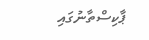ޕާކިސްތާނުގައި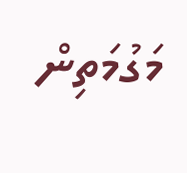މަގުމަތިން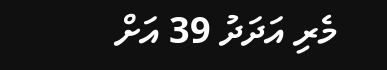މެރި އަދަދު 39 އަށް